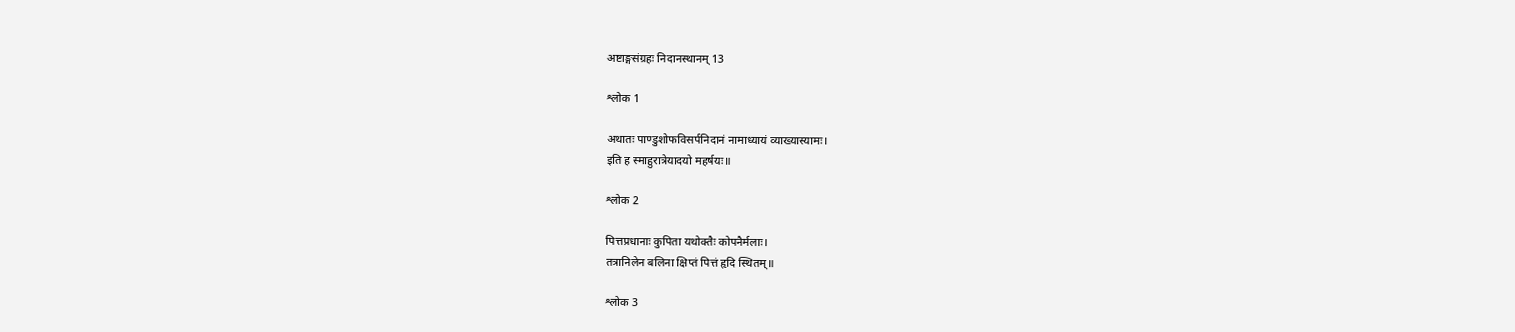अष्टाङ्गसंग्रहः निदानस्थानम् 13

श्लोक 1

अथातः पाण्डुशोफविसर्पनिदानं नामाध्यायं व्याख्यास्यामः।
इति ह स्माहुरात्रेयादयो महर्षयः॥

श्लोक 2

पित्तप्रधानाः कुपिता यथोक्तैः कोपनैर्मलाः।
तत्रानिलेन बलिना क्षिप्तं पित्तं हृदि स्थितम्॥

श्लोक 3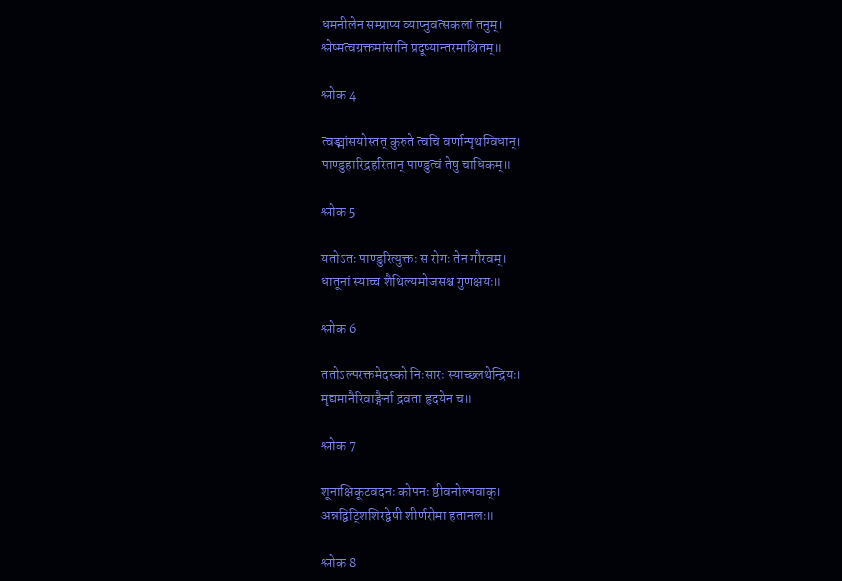धमनीलेन सम्प्राप्य व्याप्नुवत्सकलां तनुम्।
श्लेष्मत्वग्रक्तमांसानि प्रदूष्यान्तरमाश्रितम्॥

श्लोक 4

त्वङ्मांसयोस्तत् कुरुते त्वचि वर्णान्पृथग्विधान्।
पाण्डुहारिद्रहरितान् पाण्डुत्वं तेषु चाधिकम्॥

श्लोक 5

यतोऽतः पाण्डुरित्युक्तः स रोगः तेन गौरवम्।
धातूनां स्याच्च शैथिल्यमोजसश्च गुणक्षयः॥

श्लोक 6

ततोऽल्परक्तमेदस्को निःसारः स्याच्छ्लथेन्द्रियः।
मृद्यमानैरिवाङ्गैर्ना द्रवता हृदयेन च॥

श्लोक 7

शूनाक्षिकूटवदनः कोपनः ष्ठीवनोल्पवाक्।
अन्नद्विट्शिशिरद्वेषी शीर्णरोमा हतानलः॥

श्लोक 8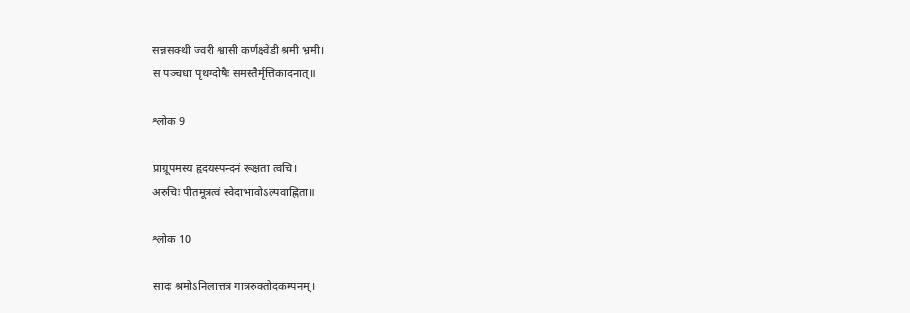सन्नसक्थी ज्वरी श्वासी कर्णक्ष्वेडी श्रमी भ्रमी।
स पञ्चधा पृथग्दोषैः समस्तैर्मृत्तिकादनात्॥

श्लोक 9

प्राग्रूपमस्य हृदयस्पन्दनं रूक्षता त्वचि।
अरुचिः पीतमूत्रत्वं स्वेदाभावोऽल्पवाह्निता॥

श्लोक 10

सादः श्रमोऽनिलात्तत्र गात्ररुक्तोदकम्पनम्।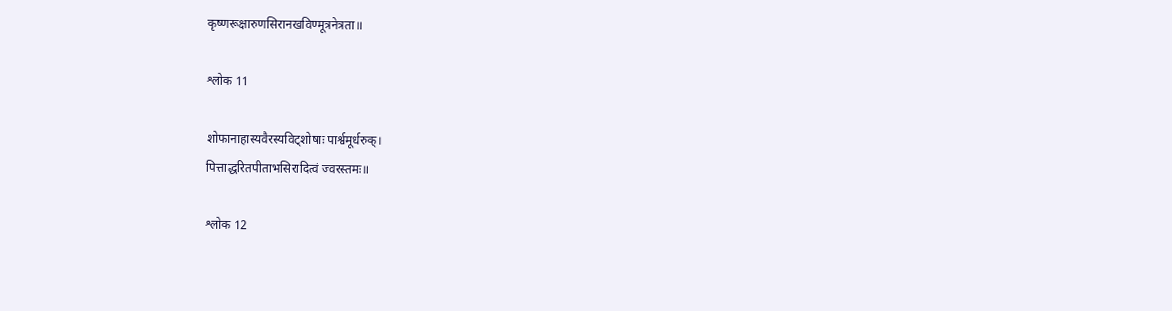कृष्णरूक्षारुणसिरानखविण्मूत्रनेत्रता॥

श्लोक 11

शोफानाहास्यवैरस्यविट्शोषाः पार्श्वमूर्धरुक्।
पित्ताद्धरितपीताभसिरादित्वं ज्वरस्तमः॥

श्लोक 12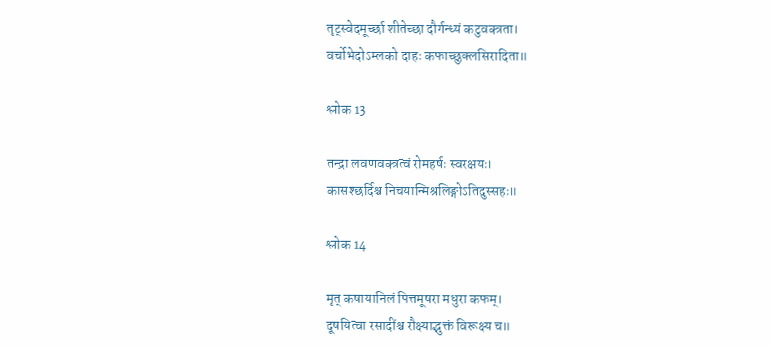तृट्स्वेदमूर्च्छा शीतेच्छा दौर्गन्ध्यं कटुवक्त्रता।
वर्चोभेदोऽम्लको दाहः कफाच्छुक्लसिरादिता॥

श्लोक 13

तन्द्रा लवणवक्त्रत्वं रोमहर्षः स्वरक्षयः।
कासश्छर्दिश्च निचयान्मिश्रलिङ्गोऽतिदुस्सहः॥

श्लोक 14

मृत् कषायानिलं पित्तमूषरा मधुरा कफम्।
दूषयित्वा रसादींश्च रौक्ष्याद्भुक्तं विरूक्ष्य च॥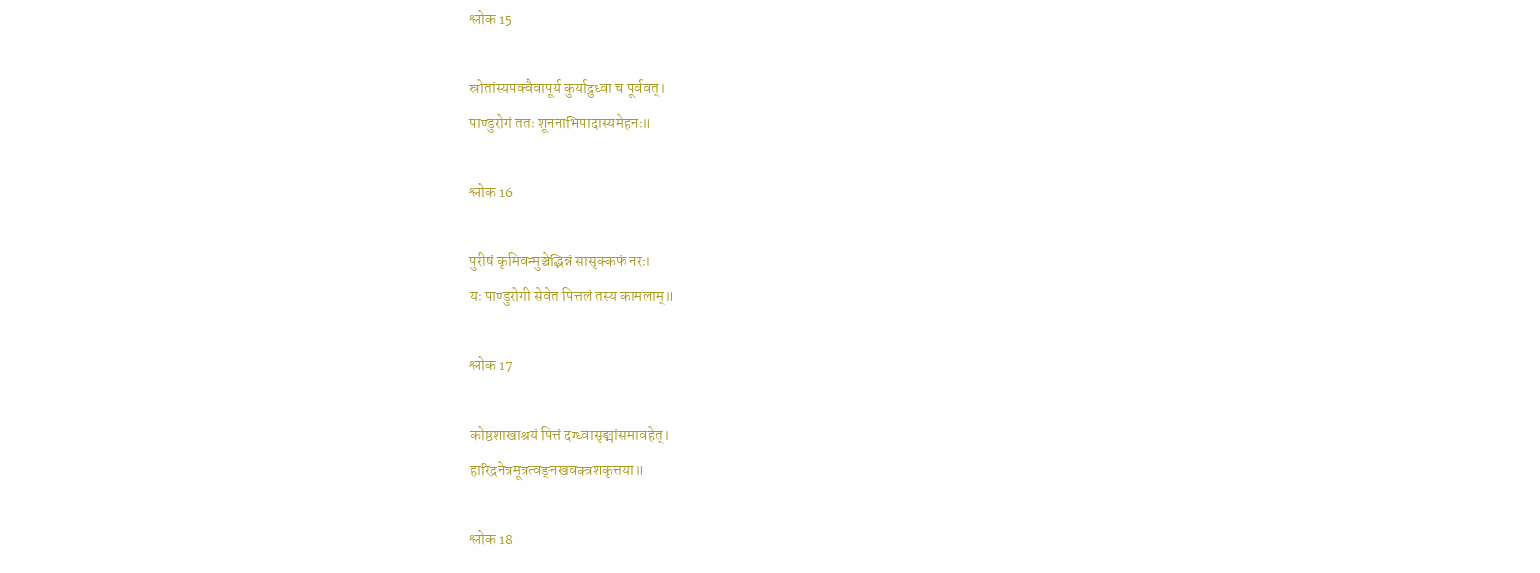श्लोक 15

स्रोतांस्यपक्वैवापूर्य कुर्याद्रुध्वा च पूर्ववत्।
पाण्डुरोगं ततः शूननाभिपादास्यमेहनः॥

श्लोक 16

पुरीषं कृमिवन्मुञ्चेद्भिन्नं सासृक्कफं नरः।
यः पाण्डुरोगी सेवेत पित्तलं तस्य कामलाम्॥

श्लोक 17

कोष्ठशाखाश्रयं पित्तं दग्ध्वासृङ्मांसमावहेत्।
हारिद्रनेत्रमूत्रत्वङ्नखवक्त्रशकृत्तया॥

श्लोक 18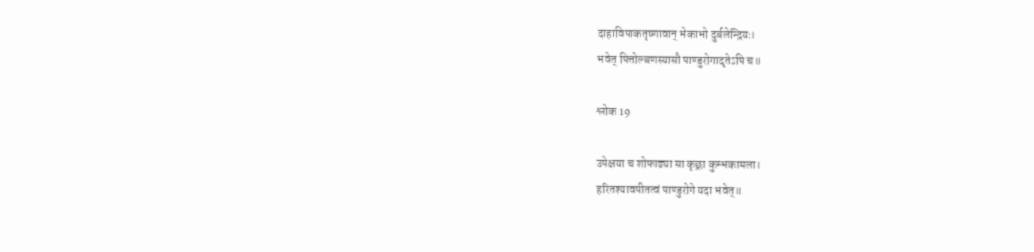दाहाविपाकतृष्णावान् भेकाभो दुर्बलेन्द्रियः।
भवेत् पित्तोल्बणस्यासौ पाण्डुरोगादृतेऽपि च॥

श्लोक 19

उपेक्षया च शोफाढ्या सा कृछ्रा कुम्भकामला।
हरितश्यावपीतत्वं पाण्डुरोगे यदा भवेत्॥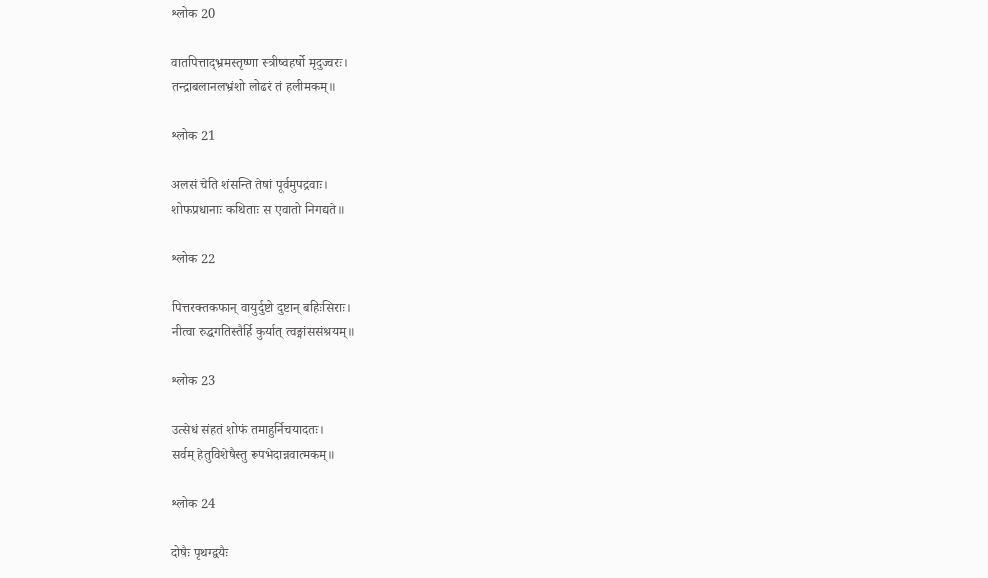श्लोक 20

वातपित्ताद्भ्रमस्तृष्णा स्त्रीष्वहर्षो मृदुज्वरः।
तन्द्राबलानलभ्रंशो लोढरं तं हलीमकम्॥

श्लोक 21

अलसं चेति शंसन्ति तेषां पूर्वमुपद्रवाः।
शोफप्रधानाः कथिताः स एवातो निगद्यते॥

श्लोक 22

पित्तरक्तकफान् वायुर्दुष्टो दुष्टान् बहिःसिराः।
नीत्वा रुद्धगतिस्तैर्हि कुर्यात् त्वङ्मांससंश्रयम्॥

श्लोक 23

उत्सेधं संहतं शोफं तमाहुर्निचयादतः।
सर्वम् हेतुविशेषैस्तु रूपभेदान्नवात्मकम्॥

श्लोक 24

दोषैः पृथग्द्वयैः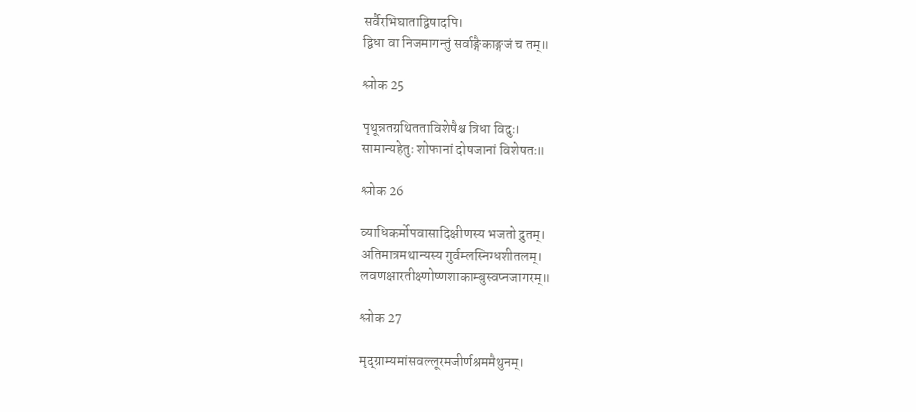सर्वैरभिघाताद्विषादपि।
द्विधा वा निजमागन्तुं सर्वाङ्गैकाङ्गजं च तम्॥

श्लोक 25

पृथून्नतग्रथितताविशेषैश्च त्रिधा विदुः।
सामान्यहेतुः शोफानां दोषजानां विशेषतः॥

श्लोक 26

व्याधिकर्मोपवासादिक्षीणस्य भजतो द्रुतम्।
अतिमात्रमथान्यस्य गुर्वम्लस्निग्धशीतलम्।
लवणक्षारतीक्ष्णोष्णशाकाम्बुस्वप्नजागरम्॥

श्लोक 27

मृद्ग्राम्यमांसवल्लूरमजीर्णश्रममैथुनम्।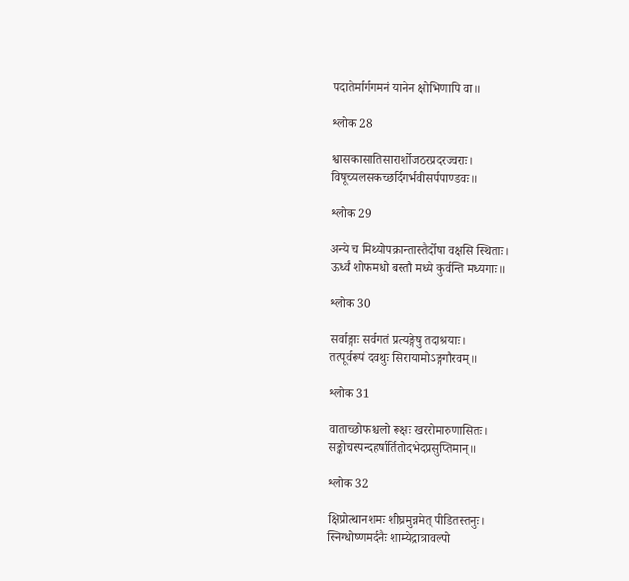पदातेर्मार्गगमनं यानेन क्षोभिणापि वा॥

श्लोक 28

श्वासकासातिसारार्शोजठरप्रदरज्वराः।
विषूच्यलसकच्छर्दिगर्भवीसर्पपाण्डवः॥

श्लोक 29

अन्ये च मिथ्योपक्रान्तास्तैर्दोषा वक्षसि स्थिताः।
ऊर्ध्वं शोफमधो बस्तौ मध्ये कुर्वन्ति मध्यगाः॥

श्लोक 30

सर्वाङ्गाः सर्वगतं प्रत्यङ्गेषु तदाश्रयाः।
तत्पूर्वरूपं दवथुः सिरायामोऽङ्गगौरवम्॥

श्लोक 31

वाताच्छोफश्चलो रूक्षः खररोमारुणासितः।
सङ्कोचस्पन्दहर्षार्तितोदभेदप्रसुप्तिमान्॥

श्लोक 32

क्षिप्रोत्थानशमः शीघ्रमुन्नमेत् पीडितस्तनुः।
स्निग्धोष्णमर्दनैः शाम्येद्रात्रावल्पो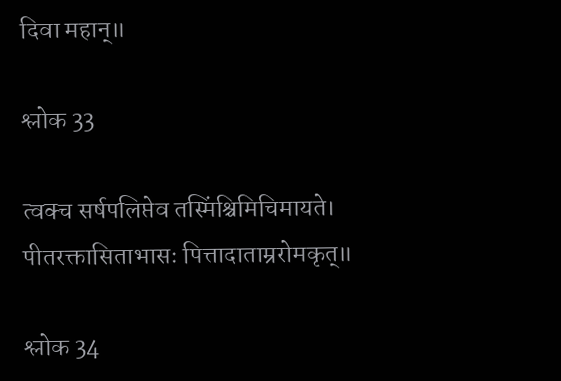दिवा महान्॥

श्लोक 33

त्वक्च सर्षपलिप्तेव तस्मिंश्चिमिचिमायते।
पीतरक्तासिताभासः पित्तादाताम्ररोमकृत्॥

श्लोक 34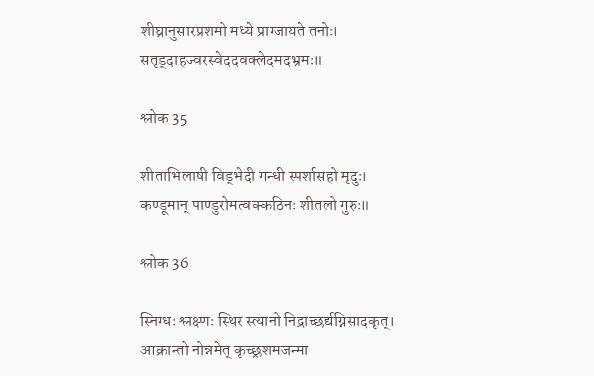शीघ्रानुसारप्रशमो मध्ये प्राग्जायते तनोः।
सतृड्दाहज्वरस्वेददवक्लेदमदभ्रमः॥

श्लोक 35

शीताभिलाषी विड्भेदी गन्धी स्पर्शासहो मृदुः।
कण्डूमान् पाण्डुरोमत्वक्कठिनः शीतलो गुरुः॥

श्लोक 36

स्निग्धः श्लक्ष्णः स्थिर स्त्यानो निद्राच्छर्द्यग्निसादकृत्।
आक्रान्तो नोन्नमेत् कृच्छ्रशमजन्मा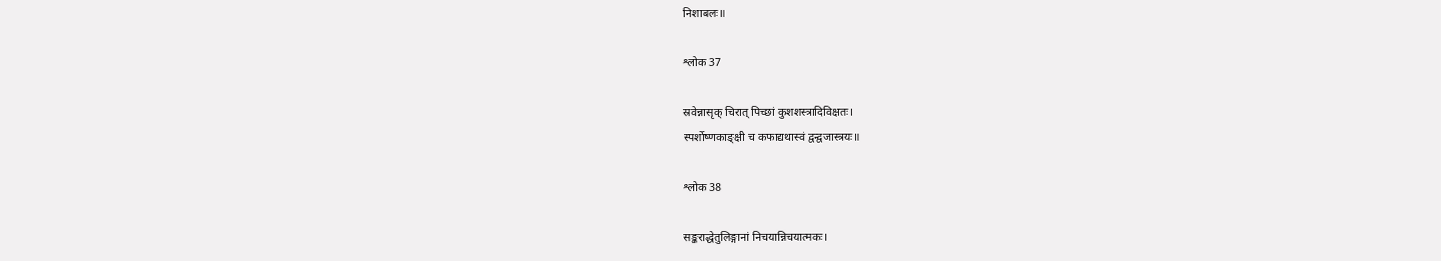निशाबलः॥

श्लोक 37

स्रवेन्नासृक् चिरात् पिच्छां कुशशस्त्रादिविक्षतः।
स्पर्शोष्णकाङ्क्षी च कफाद्यथास्वं द्वन्द्वजास्त्रयः॥

श्लोक 38

सङ्कराद्धेतुलिङ्गानां निचयान्निचयात्मकः।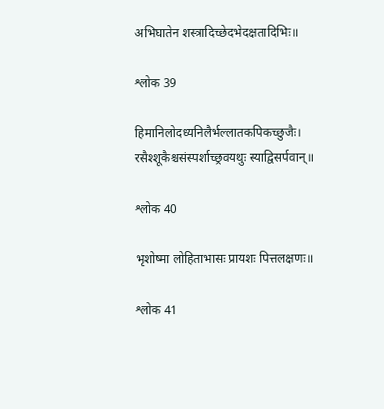अभिघातेन शस्त्रादिच्छेदभेदक्षतादिभिः॥

श्लोक 39

हिमानिलोदध्यनिलैर्भल्लातकपिकच्छुजैः।
रसैश्शूकैश्चसंस्पर्शाच्छ्रवयथुः स्याद्विसर्पवान्॥

श्लोक 40

भृशोष्मा लोहिताभासः प्रायशः पित्तलक्षणः॥

श्लोक 41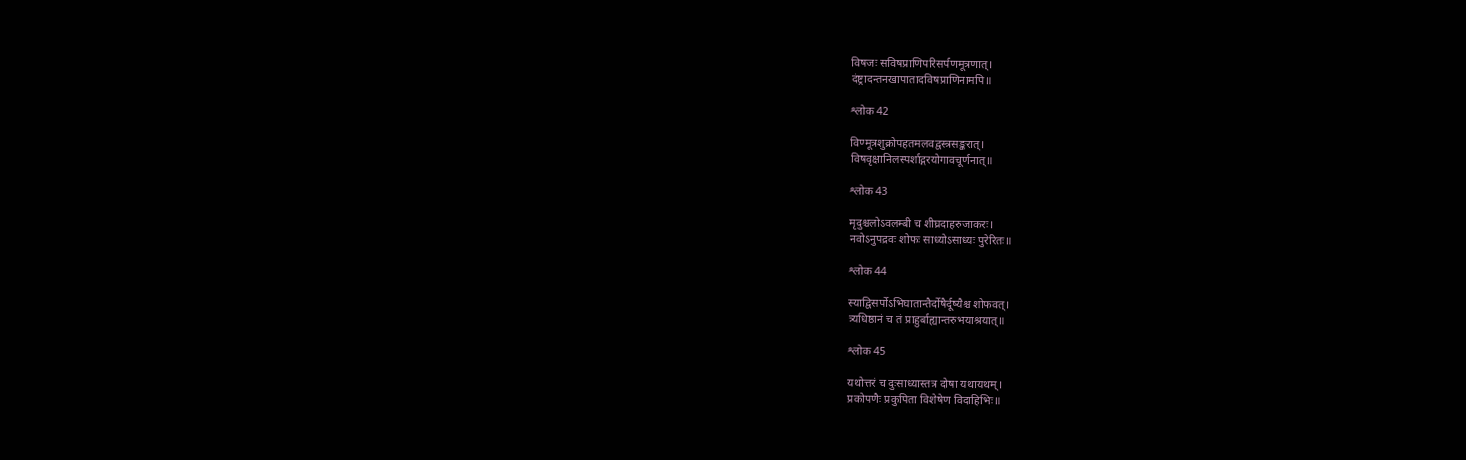विषजः सविषप्राणिपरिसर्पणमूत्रणात्।
दंष्ट्रादन्तनखापातादविषप्राणिनामपि॥

श्लोक 42

विण्मूत्रशुक्रोपहतमलवद्वस्त्रसङ्करात्।
विषवृक्षानिलस्पर्शाद्गरयोगावचूर्णनात्॥

श्लोक 43

मृदुश्चलोऽवलम्बी च शीघ्रदाहरुजाकरः।
नवोऽनुपद्रवः शोफः साध्योऽसाध्यः पुरेरितः॥

श्लोक 44

स्याद्विसर्पोऽभिघातान्तैर्दोषैर्दूष्यैश्च शोफवत्।
त्र्यधिष्ठानं च तं प्राहुर्बाह्यान्तरुभयाश्रयात्॥

श्लोक 45

यथोत्तरं च दुःसाध्यास्तत्र दोषा यथायथम्।
प्रकोपणैः प्रकुपिता विशेषेण विदाहिभिः॥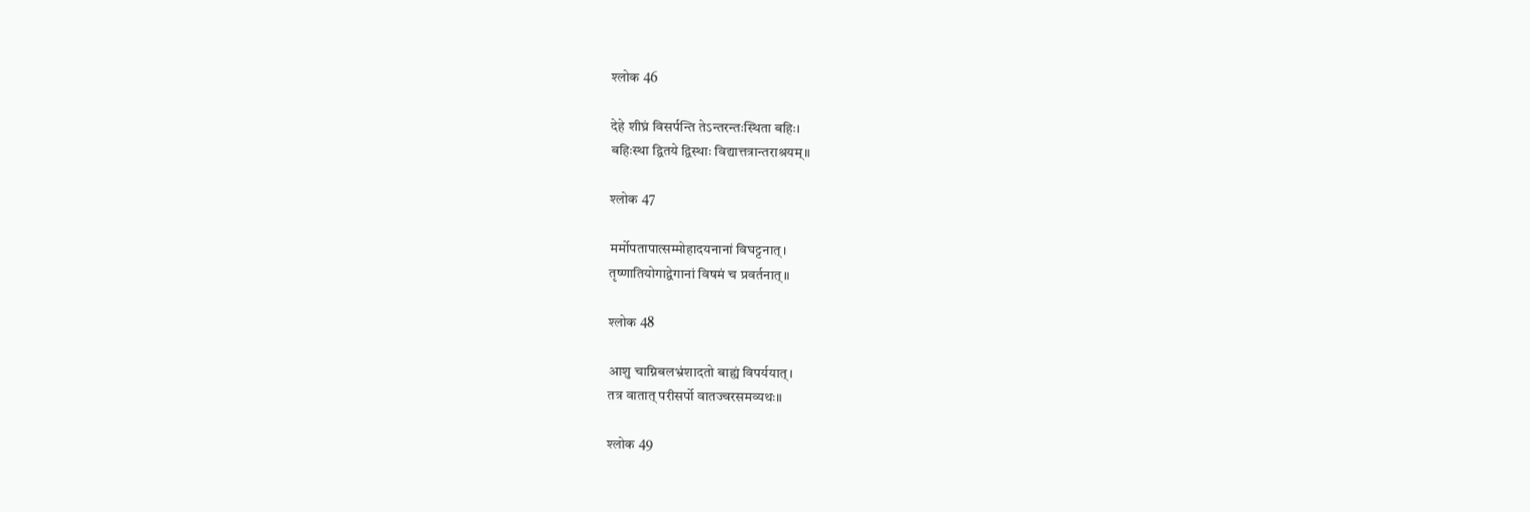श्लोक 46

देहे शीघ्रं विसर्पन्ति तेऽन्तरन्तःस्थिता बहिः।
बहिःस्था द्वितये द्विस्थाः विद्यात्तत्रान्तराश्रयम्॥

श्लोक 47

मर्मोपतापात्सम्मोहादयनानां विघट्टनात्।
तृष्णातियोगाद्वेगानां विषमं च प्रवर्तनात्॥

श्लोक 48

आशु चाग्निबलभ्रंशादतो बाह्यं विपर्ययात्।
तत्र वातात् परीसर्पो वातज्वरसमव्यथः॥

श्लोक 49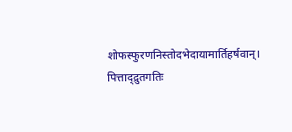शोफस्फुरणनिस्तोदभेदायामार्तिहर्षवान्।
पित्ताद्द्रुतगतिः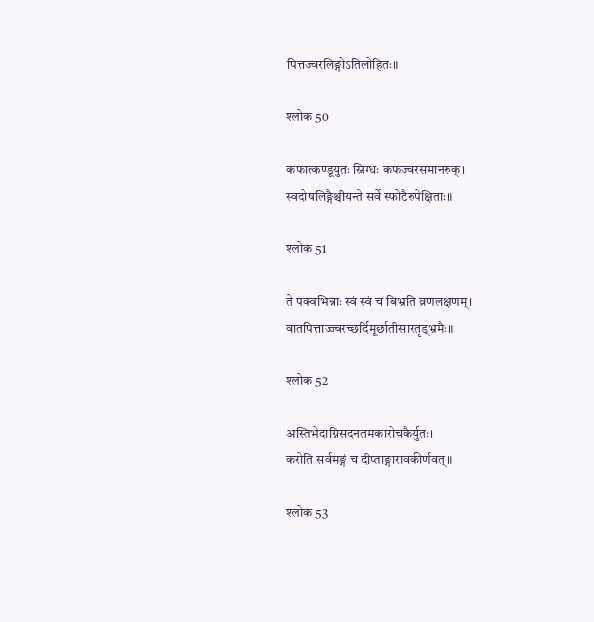पित्तज्वरलिङ्गोऽतिलोहितः॥

श्लोक 50

कफात्कण्डूयुतः स्निग्धः कफज्वरसमानरुक्।
स्वदोषलिङ्गैश्चीयन्ते सर्वे स्फोटैरुपेक्षिताः॥

श्लोक 51

ते पक्वभिन्नाः स्वं स्वं च बिभ्रति व्रणलक्षणम्।
वातपित्ताज्ज्वरच्छर्दिमूर्छातीसारतृड्भ्रमैः॥

श्लोक 52

अस्तिभेदाग्निसदनतमकारोचकैर्युतः।
करोति सर्वमङ्गं च दीप्ताङ्गारावकीर्णवत्॥

श्लोक 53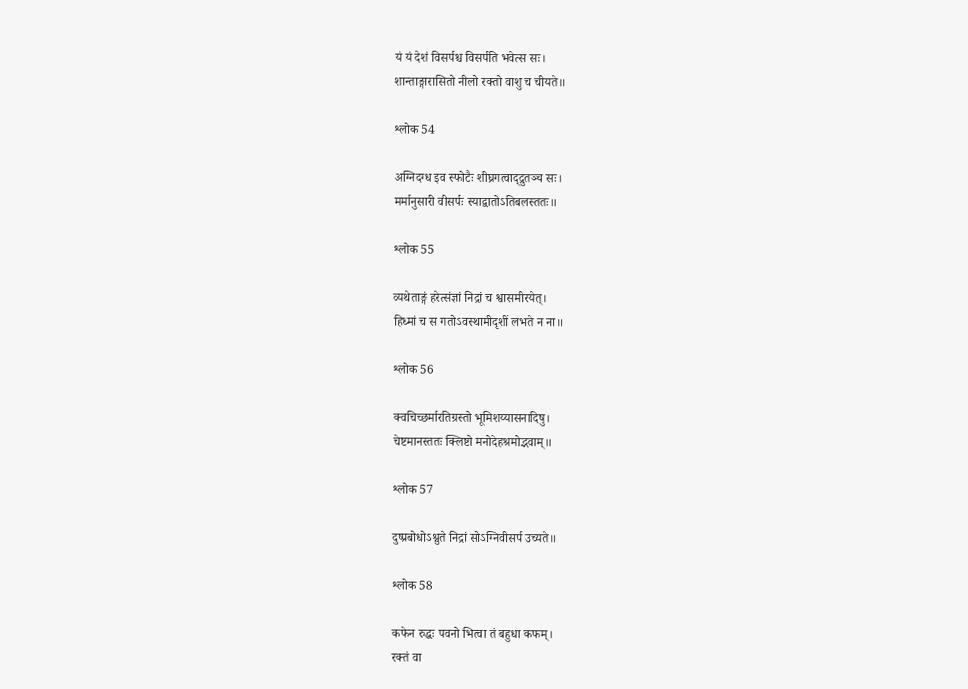यं यं देशं विसर्पश्च विसर्पति भवेत्स सः।
शान्ताङ्गारासितो नीलो रक्तो वाशु च चीयते॥

श्लोक 54

अग्निदग्ध इव स्फोटैः शीघ्रगत्वाद्द्रुतञ्च सः।
मर्मानुसारी वीसर्पः स्याद्वातोऽतिबलस्ततः॥

श्लोक 55

व्यथेताङ्गं हरेत्संज्ञां निद्रां च श्वासमीरयेत्।
हिध्मां च स गतोऽवस्थामीदृशीं लभते न ना॥

श्लोक 56

क्वचिच्छर्मारतिग्रस्तो भूमिशय्यासनादिषु।
चेष्टमानस्ततः क्लिष्टो मनोदेहश्रमोद्भवाम्॥

श्लोक 57

दुष्प्रबोधोऽश्नुते निद्रां सोऽग्निवीसर्प उच्यते॥

श्लोक 58

कफेन रुद्धः पवनो भित्वा तं बहुधा कफम्।
रक्तं वा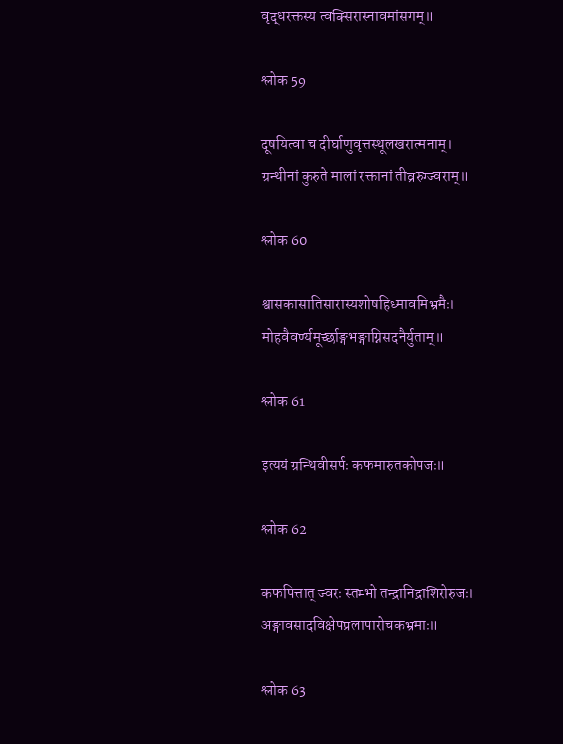वृद्धरक्तस्य त्वक्सिरास्नावमांसगम्॥

श्लोक 59

दूषयित्वा च दीर्घाणुवृत्तस्थूलखरात्मनाम्।
ग्रन्थीनां कुरुते मालां रक्तानां तीव्ररुग्ज्वराम्॥

श्लोक 60

श्वासकासातिसारास्यशोषहिध्मावमिभ्रमैः।
मोहवैवर्ण्यमूर्च्छाङ्गभङ्गाग्निसदनैर्युताम्॥

श्लोक 61

इत्ययं ग्रन्थिवीसर्पः कफमारुतकोपजः॥

श्लोक 62

कफपित्तात् ज्वरः स्तम्भो तन्द्रानिद्राशिरोरुजः।
अङ्गावसादविक्षेपप्रलापारोचकभ्रमाः॥

श्लोक 63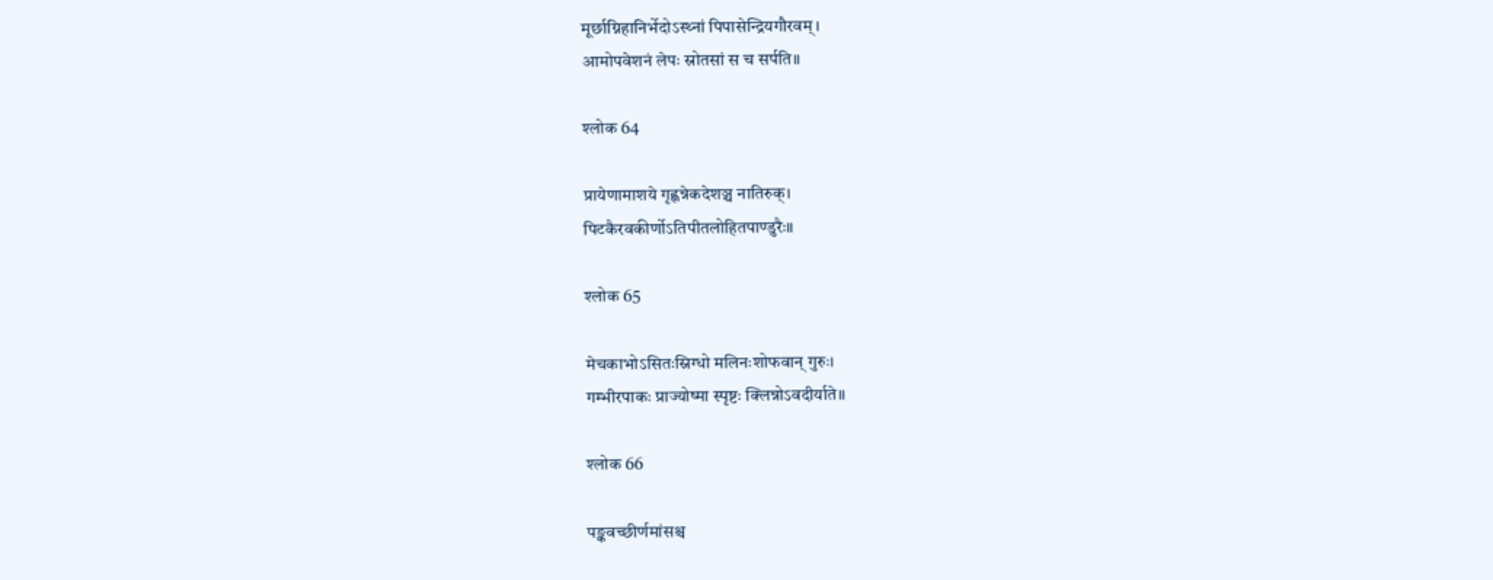मूर्छाग्निहानिर्भेदोऽस्थ्नां पिपासेन्द्रियगौरवम्।
आमोपवेशनं लेपः स्रोतसां स च सर्पति॥

श्लोक 64

प्रायेणामाशये गृह्णन्नेकदेशञ्च नातिरुक्।
पिटकैरवकीर्णोऽतिपीतलोहितपाण्डुरैः॥

श्लोक 65

मेचकाभोऽसितःस्निग्धो मलिनःशोफवान् गुरुः।
गम्भीरपाकः प्राज्योष्मा स्पृष्टः क्लिन्नोऽवदीर्याते॥

श्लोक 66

पङ्कवच्छीर्णमांसश्च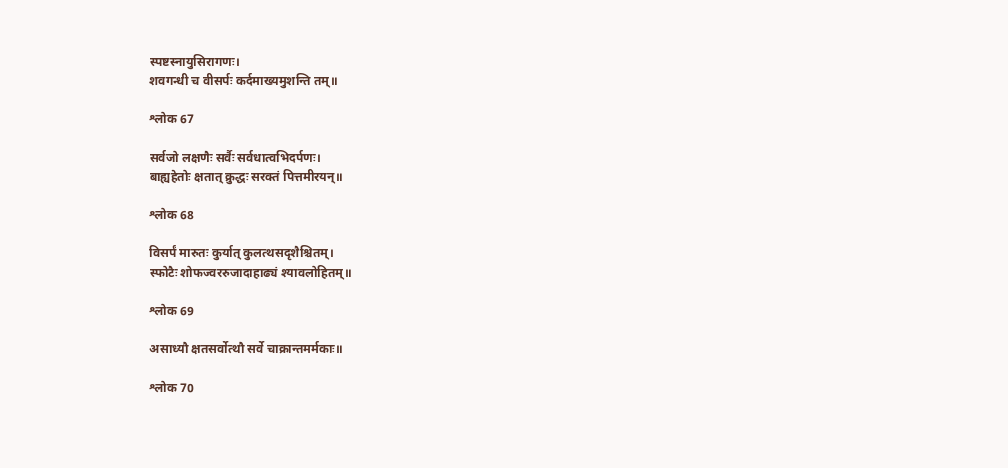स्पष्टस्नायुसिरागणः।
शवगन्धी च वीसर्पः कर्दमाख्यमुशन्ति तम्॥

श्लोक 67

सर्वजो लक्षणैः सर्वैः सर्वधात्वभिदर्पणः।
बाह्यहेतोः क्षतात् क्रुद्धः सरक्तं पित्तमीरयन्॥

श्लोक 68

विसर्पं मारुतः कुर्यात् कुलत्थसदृशैश्चितम्।
स्फोटैः शोफज्वररुजादाहाढ्यं श्यावलोहितम्॥

श्लोक 69

असाध्यौ क्षतसर्वोत्थौ सर्वे चाक्रान्तमर्मकाः॥

श्लोक 70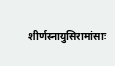शीर्णस्नायुसिरामांसाः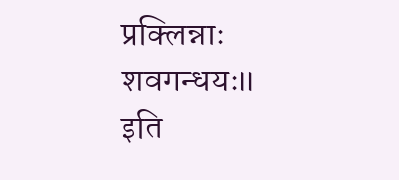प्रक्लिन्नाः शवगन्धयः॥
इति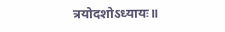त्रयोदशोऽध्यायः॥